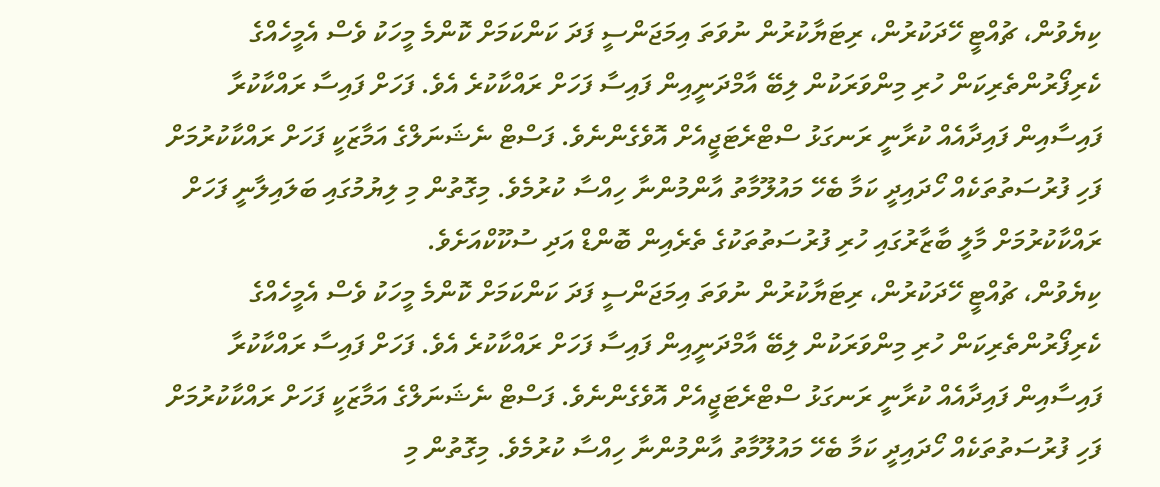ކިޔެވުން، ޗުއްޓީ ހޭދަކުރުން، ރިޓަޔާކުރުން ނުވަތަ އިމަޖަންސީ ފަދަ ކަންކަމަށް ކޮންމެ މީހަކު ވެސް އެމީހެއްގެ ކެރިފޯރުންތެރިކަން ހުރި މިންވަރަކުން ލިބޭ އާމްދަނީއިން ފައިސާ ފަހަށް ރައްކާކުރެ އެވެ. ފަހަށް ފައިސާ ރައްކާކުރާ ފައިސާއިން ފައިދާއެއް ކުރާނީ ރަނގަޅު ސްޓްރެޓަޖީއެށް އޮވެގެންނެވެ. ފަސްޓް ނެޝަނަލްގެ އަމާޒަކީ ފަހަށް ރައްކާކުރުމަށް ފަހި ފުރުސަތުތަކެއް ހޯދައިދީ ކަމާ ބެހޭ މައުލޫމާތު އާންމުންނާ ހިއްސާ ކުރުމެވެ. މިގޮތުން މި ލިޔުމުގައި ބަލައިލާނީ ފަހަށް ރައްކާކުރުމަށް މާލީ ބާޒާރުގައި ހުރި ފުރުސަތުތަކުގެ ތެރެއިން ބޮންޑް އަދި ސުކޫކްއަށެވެ.
ކިޔެވުން، ޗުއްޓީ ހޭދަކުރުން، ރިޓަޔާކުރުން ނުވަތަ އިމަޖަންސީ ފަދަ ކަންކަމަށް ކޮންމެ މީހަކު ވެސް އެމީހެއްގެ ކެރިފޯރުންތެރިކަން ހުރި މިންވަރަކުން ލިބޭ އާމްދަނީއިން ފައިސާ ފަހަށް ރައްކާކުރެ އެވެ. ފަހަށް ފައިސާ ރައްކާކުރާ ފައިސާއިން ފައިދާއެއް ކުރާނީ ރަނގަޅު ސްޓްރެޓަޖީއެށް އޮވެގެންނެވެ. ފަސްޓް ނެޝަނަލްގެ އަމާޒަކީ ފަހަށް ރައްކާކުރުމަށް ފަހި ފުރުސަތުތަކެއް ހޯދައިދީ ކަމާ ބެހޭ މައުލޫމާތު އާންމުންނާ ހިއްސާ ކުރުމެވެ. މިގޮތުން މި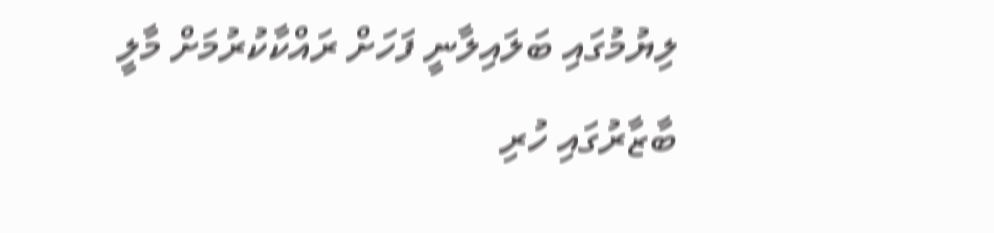ލިޔުމުގައި ބަލައިލާނީ ފަހަށް ރައްކާކުރުމަށް މާލީ ބާޒާރުގައި ހުރި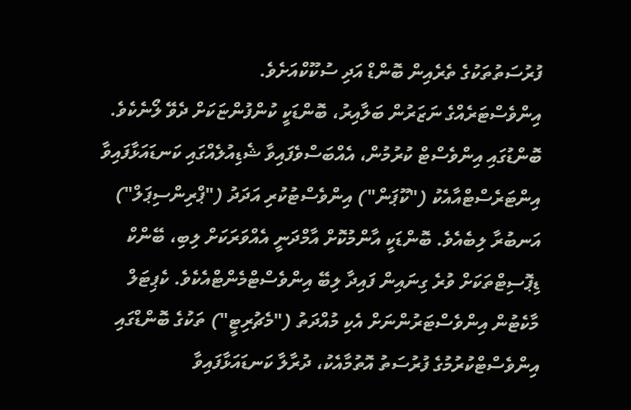ފުރުސަތުތަކުގެ ތެރެއިން ބޮންޑް އަދި ސުކޫކްއަށެވެ.
އިންވެސްޓަރެއްގެ ނަޒަރުން ބަލާއިރު، ބޮންޑަކީ ކުންފުންޏަކަށް ދެވޭ ލޯނެކެވެ. ބޮންޑުގައި އިންވެސްޓް ކުރުމުން، އެއްބަސްވެފައިވާ ޝެޑިއުލެއްގައި ކަނޑައަޅާފައިވާ އިންޓަރެސްޓްއާއެކު ("ކޫޕަން") އިންވެސްޓުކުރި އަދަދު ("ޕްރިންސިޕަލް") އަނބުރާ ލިބެއެވެ. ބޮންޑަކީ އާންމުކޮށް އާމްދަނީ އެއްވަރަކަށް ލިބި، ބޭންކް ޑިޕޮސިޓްތަކަށް ވުރެ ގިނައިން ފައިދާ ލިބޭ އިންވެސްޓްމެންޓްއެކެވެ. ކެޕިޓަލް މާކެޓުން އިންވެސްޓަރުންނަށް އެކި މުއްދަތު ("މެޗުރިޓީ") ތަކުގެ ބޮންޑްގައި އިންވެސްޓްކުރުމުގެ ފުރުސަތު އޮތުމާއެކު، ދުރާލާ ކަނޑައަޅާފައިވާ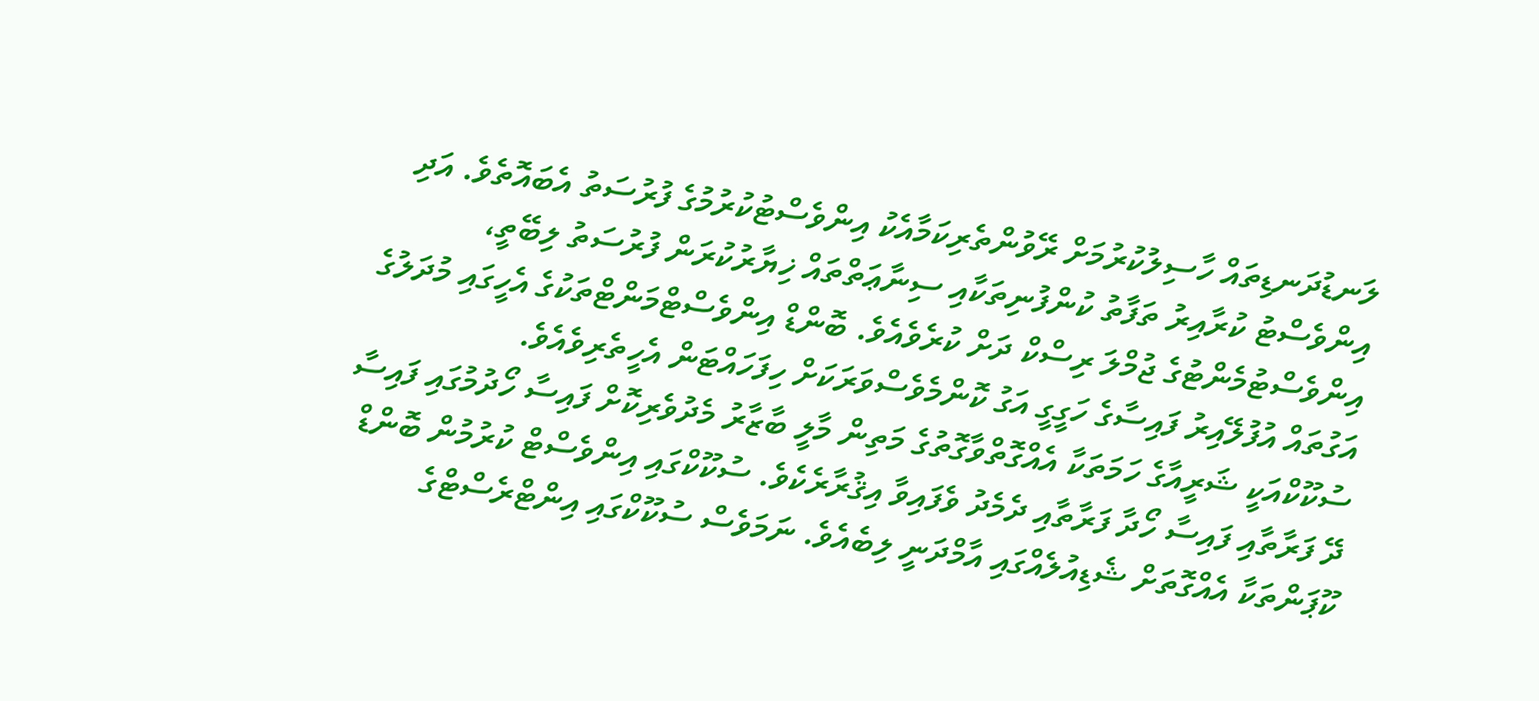ލަނޑުދަނޑިތައް ހާސިލުކުރުމަށް ރޭވުންތެރިކަމާއެކު އިންވެސްޓުކުރުމުގެ ފުރުސަތު އެބައޮތެވެ. އަދި އިންވެސްޓު ކުރާއިރު ތަފާތު ކުންފުނިތަކާއި ސިނާޢަތްތައް ޚިޔާރުކުރަން ފުރުސަތު ލިބޭތީ، އިންވެސްޓުމެންޓުގެ ޖުމްލަ ރިސްކް ދަށް ކުރެވެއެވެ. ބޮންޑް އިންވެސްޓްމަންޓްތަކުގެ އެހީގައި މުދަލުގެ އަގުތައް އުފުލޭއިރު ފައިސާގެ ހަގީގީ އަގު ކޮންމެވެސްވަރަކަށް ހިފަހައްޓަން އެހީތެރިވެއެވެ.
ސުކޫކްއަކީ ޝަރީއާގެ ހަމަތަކާ އެއްގޮތްވާގޮތުގެ މަތިން މާލީ ބާޒާރު މެދުވެރިކޮށް ފައިސާ ހޯދުމުގައި ފައިސާ ދޭ ފަރާތާއި ފައިސާ ހޯދާ ފަރާތާއި ދެމެދު ވެފައިވާ އިޤުރާރެކެވެ. ސުކޫކްގައި އިންވެސްޓް ކުރުމުން ބޮންޑް ކޫޕަންތަކާ އެއްގޮތަށް ޝެޑިއުލެއްގައި އާމްދަނީ ލިބެއެވެ. ނަމަވެސް ސުކޫކްގައި އިންޓްރެސްޓްގެ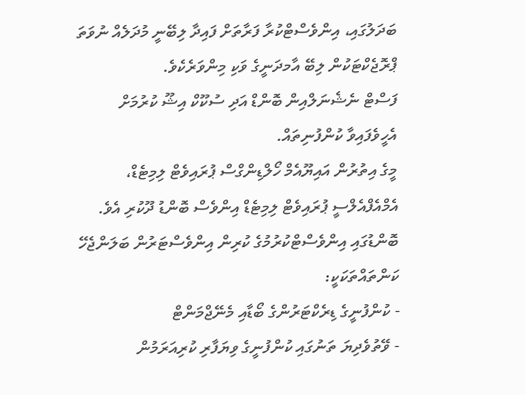ބަދަލުގައި، އިންވެސްޓްކުރާ ފަރާތަށް ފައިދާ ލިބޭނީ މުދަލެއް ނުވަތަ ޕްރޮޖެކްޓަކުން ލިބޭ އާމދަނީގެ ވަކި މިންވަރެކެވެ.
ފަސްޓް ނެޝެނަލްއިން ބޮންޑް އަދި ސުކޫކް އިޝޫ ކުރުމަށް އެހީވެފައިވާ ކުންފުނިތައް.
މީގެ އިތުރުން އައިޔޫއެމް ހޯލްޑިންގްސް ޕުރައިވެޓް ލިމިޓެޑް، އެމްއެފްއެލްސީ ޕުރައިވެޓް ލިމިޓެޑް އިންވެސް ބޮންޑު ދޫކުރި އެވެ.
ބޮންޑުގައި އިންވެސްޓްކުރުމުގެ ކުރިން އިންވެސްޓަރުން ބަލަންޖެހޭ ކަންތައްތަކަކީ:
- ކުންފުނީގެ ޑިރެކްޓަރުންގެ ބޯޑާއި މެނޭޖްމަންޓް
- ވޭތުވެދިޔަ ތަނުގައި ކުންފުނީގެ ވިޔަފާރި ކުރިއަރަމުން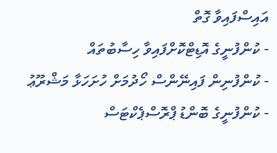އައިސްފައިވާ ގޮތް
- ކުންފުނީގެ އޮޑިޓްކޮށްފައިވާ ހިސާބުތައް
- ކުންފުނިން ފައިނޭންސް ހޯދުމަށް ހުށަހަޅާ މަޝްރޫޢު
- ކުންފުނީގެ ބޮންޑު ޕްރޮސްޕެކްޓަސް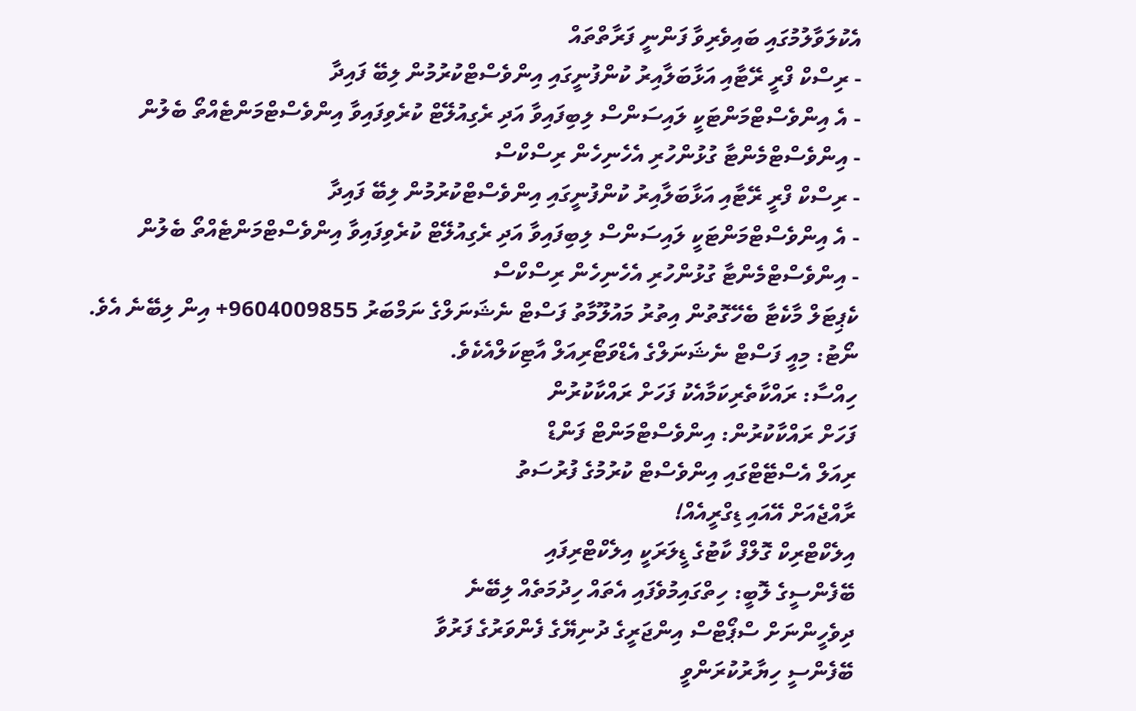އެކުލަވާލުމުގައި ބައިވެރިވާ ފަންނީ ފަރާތްތައް
- ރިސްކް ފްރީ ރޭޓާއި އަޅާބަލާއިރު ކުންފުނީގައި އިންވެސްޓްކުރުމުން ލިބޭ ފައިދާ
- އެ އިންވެސްޓްމަންޓަކީ ލައިސަންސް ލިބިފައިވާ އަދި ރެގިއުލޭޓް ކުރެވިފައިވާ އިންވެސްޓްމަންޓެއްތޯ ބެލުން
- އިންވެސްޓްމެންޓާ ގުޅުންހުރި އެހެނިހެން ރިސްކްސް
- ރިސްކް ފްރީ ރޭޓާއި އަޅާބަލާއިރު ކުންފުނީގައި އިންވެސްޓްކުރުމުން ލިބޭ ފައިދާ
- އެ އިންވެސްޓްމަންޓަކީ ލައިސަންސް ލިބިފައިވާ އަދި ރެގިއުލޭޓް ކުރެވިފައިވާ އިންވެސްޓްމަންޓެއްތޯ ބެލުން
- އިންވެސްޓްމެންޓާ ގުޅުންހުރި އެހެނިހެން ރިސްކްސް
ކެޕިޓަލް މާކެޓާ ބެހޭގޮތުން އިތުރު މައުލޫމާތު ފަސްޓް ނެޝަނަލްގެ ނަމްބަރު 9604009855+ އިން ލިބޭނެ އެވެ.
ނޯޓު: މިއީ ފަސްޓް ނެޝަނަލްގެ އެޑްވަޓޯރިއަލް އާޓިކަލްއެކެވެ.
ހިއްސާ: ރައްކާތެރިކަމާއެކު ފަހަށް ރައްކާކުރުން
ފަހަށް ރައްކާކުރުން: އިންވެސްޓްމަންޓް ފަންޑް
ރިއަލް އެސްޓޭޓްގައި އިންވެސްޓް ކުރުމުގެ ފުރުސަތު
ރާއްޖެއަށް އޭއައި ޑިގްރީއެއް!
އިލެކްޓްރިކް ގޮލްފް ކާޓުގެ ޑީލަރަކީ އިލެކްޓްރިފައި
ބޭފެންސީގެ ލޮބީ: ހިތްގައިމުވެފައި އެތައް ހިދުމަތެއް ލިބޭނެ
ދިވެހީންނަށް ސްޕޯޓްސް އިންޖަރީގެ ދުނިޔޭގެ ފެންވަރުގެ ފަރުވާ
ބޭފެންސީ ހިޔާރުކުރަންވީ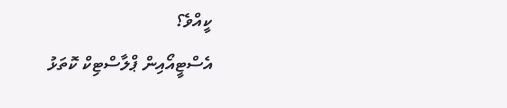ކީއްވެ؟
އެސްޓީއޯއިން ޕްލާސްޓިކް ކޮތަޅު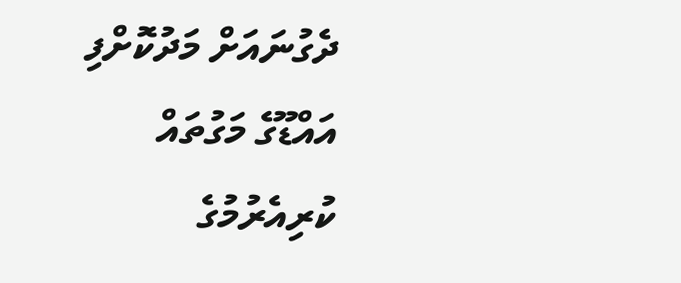ދެގުނައަށް މަދުކޮށްފި
އައްޑޫގެ މަގުތައް ކުރިއެރުމުގެ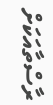ރާސްތާއަކަށް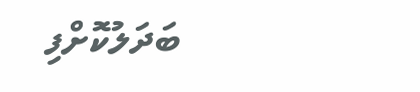ބަދަލުކޮށްފި